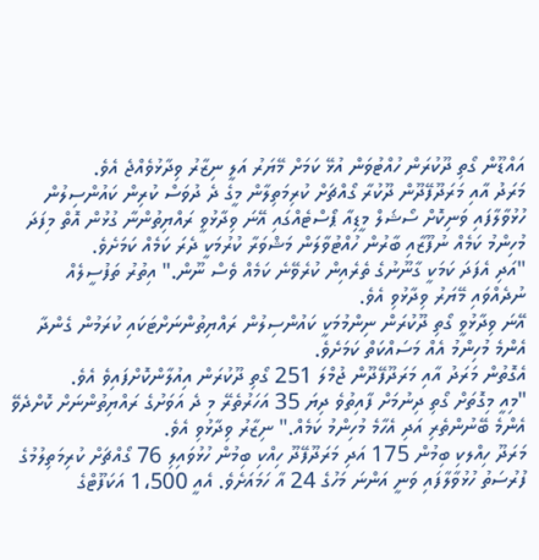އައްޑޫން ގޯތި ދޫކުރަން ހުއްޓުވަން އުޅޭ ކަމަށް މޭޔަރު އަލީ ނިޒާރު ވިދާޅުވެއްޖެ އެވެ.
މަރަދު އާއި މަރަދޫފޭދޫން ދޫކުރާ ގޯއްޗަށް ކުރިމަތިލާން މީގެ ދެ ދުވަސް ކުރިން ކައުންސިލުން ހުޅުވާލާފައި ވަނިކޮށް ސޯޝަލް މީޑިއާ ޕޯސްޓެއްގައި އޭނަ ވިދާޅުވީ ރައްޔިތުންނާ ގުޅުން އޮތް މިފަދަ މުހިންމު ކަމެއް ނުފޫޒާއި ބާރުން ހުއްޓުވާލަން މަޝްވަރާ ކުރުމަކީ ދެރަ ކަމެއް ކަމަށެވެ.
"އަދި އެފަދަ ކަމަކީ ގާނޫނުގެ ތެރެއިން ކުރެވޭނެ ކަމެއް ވެސް ނޫން." އިތުރު ތަފުސީލެއް ނުދެއްވައި މޭޔަރު ވިދާޅުވި އެވެ.
އޭނަ ވިދާޅުވީ ގޯތި ދޫކުރަން ނިންމުމަކީ ކައުންސިލުން ރައްޔިތުންނަށްޓަކައި ކުރަމުން ގެންދާ އެންމެ މުހިންމު އެއް މަސައްކަތް ކަމަށެވެ.
އެގޮތުން މަރަދު އާއި މަރަދޫފޭދޫން ޖުމްލަ 251 ގޯތި ދޫކުރަން އިއުލާންކޮށްފައިވެ އެވެ.
"މިއީ މިގޮތަށް ގޯތި ދިނުމަށް ފާއިތުވެ ދިޔަ 35 އަހަރުތެރޭ މި ދެ އަވަށުގެ ރައްޔިތުންނަށް ކޮށްދެވޭ އެންމެ ބޭނުންތެރި އަދި އެހާމެ މުހިންމު ކަމެއް." ނިޒާރު ވިދާޅުވި އެވެ.
މަރަދޫ ހިއްލކި ބިމުން 175 އަދި މަރަދޫފޭދޫ ހިއްކި ބިމުން ހުޅުވައިލި 76 ގޯއްޗަށް ކުރިމަތިލުމުގެ ފުރުސަތު ހުޅުވާލާފައި ވަނީ އަންނަ މަހުގެ 24 އާ ހަމައަށެވެ. އެއީ 1،500 އަކަފޫޓްގެ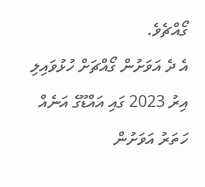ގޯއްޗެވެ.
އެ ދެ އަވަށުން ގޯއްޗަށް ހުޅުވައިލި އިރު 2023 ގައި އައްޑޫގެ އަނެއް ހަތަރު އަވަށުން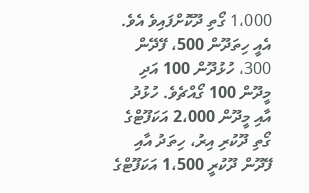1،000 ގޯތި ދޫކޮށްފައިވެ އެވެ. އެއީ ހިތަދޫން 500، ފޭދޭން 300، ހުޅުދޫން 100 އަދި މީދޫން 100 ގޯއްޗެވެ. ހުޅުދު އާއި މީދޫން 2،000 އަކަފޫޓްގެ ގޯތި ދޫކުރި އިރު، ހިތަދު އާއި ފޭދޫން ދޫކުރީ 1،500 އަކަފޫޓްގެ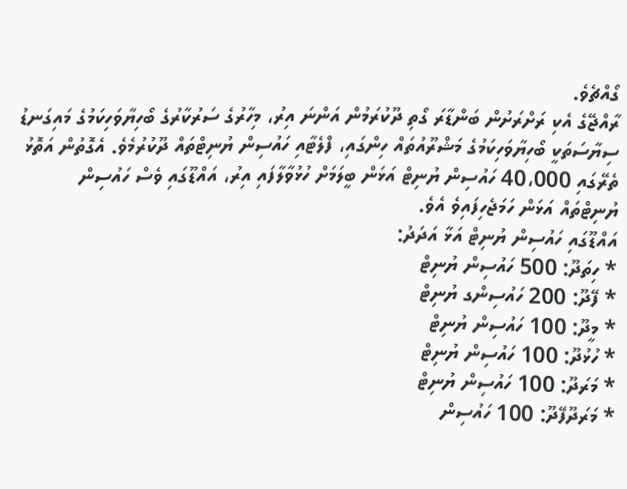ގޯއްޗެވެ.
ރާއްޖޭގެ އެކި ރަށްރަށުން ބަންޑާރަ ގޯތި ދޫކުރަމުން އަންނަ އިރު، މިހާރުގެ ސަރުކާރުގެ ބޯހިޔާވަހިކަމުގެ މައިގަނޑު ސިޔާސަތަކީ ބޯހިޔާވަހިކަމުގެ މަޝްރޫއުތައް ހިންގައި، ފްލެޓާއި ހައުސިން ޔުނިޓްތައް ދޫކުރުމެވެ. އެގޮތުން އަތޮޅު ތެރޭގައި 40،000 ހައުސިން ޔުނިޓް އަޅަން ބީލަމަށް ހުޅުވާލާފައި އިރު، އައްޑޫގައި ވެސް ހައުސިން ޔުނިޓްތައް އަޅަން ހަމަޖެހިފައިވެ އެވެ.
އައްޑޫގައި ހައުސިން ޔުނިޓް އަޅާ އަދަދު:
* ހިތަދޫ: 500 ހައުސިން ޔުނިޓް
* ފޭދޫ: 200 ހައުސިންގ ޔުނިޓް
* މީދޫ: 100 ހައުސިން ޔުނިޓް
* ހުޅުދޫ: 100 ހައުސިން ޔުނިޓް
* މަރަދޫ: 100 ހައުސިން ޔުނިޓް
* މަރަދޫފޭދޫ: 100 ހައުސިން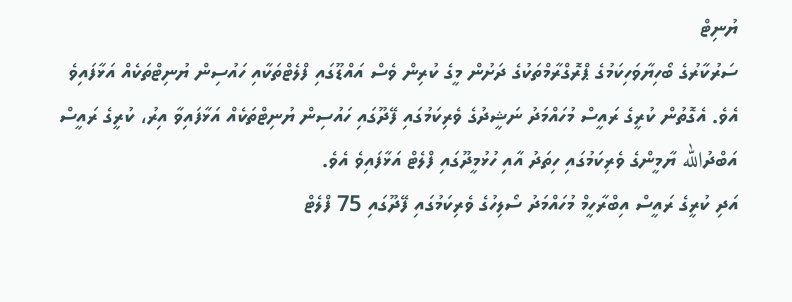ޔުނިޓް
ސަރުކާރުގެ ބޯހިޔާވަހިކަމުގެ ޕްރޮގްރާމްތަކުގެ ދަށުން މީގެ ކުރިން ވެސް އައްޑޫގައި ފްލެޓްތަކާއި ހައުސިން ޔުނިޓްތަކެއް އަޅާފައިވެ އެވެ. އެގޮތުން ކުރީގެ ރައީސް މުހައްމަދު ނަޝީދުގެ ވެރިކަމުގައި ފޭދޫގައި ހައުސިން ޔުނިޓްތަކެއް އަޅާފައިވާ އިރު، ކުރީގެ ރައީސް އަބްދުالله ޔާމީންގެ ވެރިކަމުގައި ހިތަދު އާއި ހުޅުމީދޫގައި ފްލެޓް އަޅާފައިވެ އެވެ.
އަދި ކުރީގެ ރައީސް އިބްރާހީމް މުހައްމަދު ސޯލިހުގެ ވެރިކަމުގައި ފޭދޫގައި 75 ފްލެޓް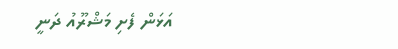އަޅަން ފެށި މަޝްރޫއު ދަނީ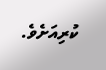ކުރިއަށެވެ.